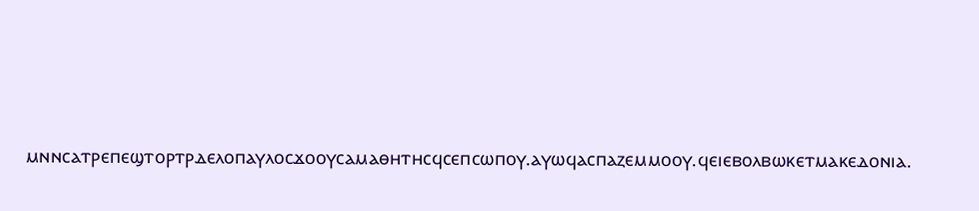ⲙⲛⲛⲥⲁⲧⲣⲉⲡⲉϣⲧⲟⲣⲧⲣⲇⲉⲗⲟⲡⲁⲩⲗⲟⲥϫⲟⲟⲩⲥⲁⲙⲁⲑⲏⲧⲏⲥϥⲥⲉⲡⲥⲱⲡⲟⲩ.ⲁⲩⲱϥⲁⲥⲡⲁⲍⲉⲙⲙⲟⲟⲩ.ϥⲉⲓⲉⲃⲟⲗⲃⲱⲕⲉⲧⲙⲁⲕⲉⲇⲟⲛⲓⲁ.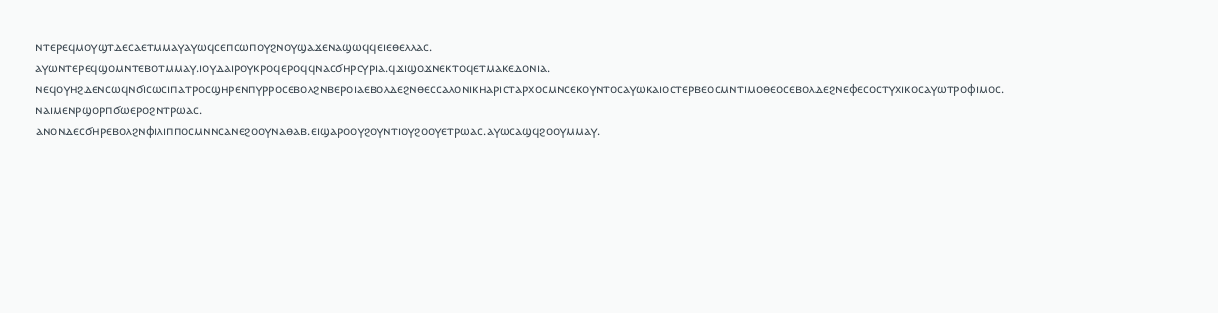ⲛⲧⲉⲣⲉϥⲙⲟⲩϣⲧⲇⲉⲥⲁⲉⲧⲙⲙⲁⲩⲁⲩⲱϥⲥⲉⲡⲥⲱⲡⲟⲩϩⲛⲟⲩϣⲁϫⲉⲛⲁϣⲱϥϥⲉⲓⲉⲑⲉⲗⲗⲁⲥ.
ⲁⲩⲱⲛⲧⲉⲣⲉϥϣⲟⲙⲛⲧⲉⲃⲟⲧⲙⲙⲁⲩ.ⲓⲟⲩⲇⲁⲓⲣⲟⲩⲕⲣⲟϥⲉⲣⲟϥϥⲛⲁⲥϭⲏⲣⲥⲩⲣⲓⲁ.ϥϫⲓϣⲟϫⲛⲉⲕⲧⲟϥⲉⲧⲙⲁⲕⲉⲇⲟⲛⲓⲁ.
ⲛⲉϥⲟⲩⲏϩⲇⲉⲛⲥⲱϥⲛϭⲓⲥⲱⲥⲓⲡⲁⲧⲣⲟⲥϣⲏⲣⲉⲛⲡⲩⲣⲣⲟⲥⲉⲃⲟⲗϩⲛⲃⲉⲣⲟⲓⲁⲉⲃⲟⲗⲇⲉϩⲛⲑⲉⲥⲥⲁⲗⲟⲛⲓⲕⲏⲁⲣⲓⲥⲧⲁⲣⲭⲟⲥⲙⲛⲥⲉⲕⲟⲩⲛⲧⲟⲥⲁⲩⲱⲕⲁⲓⲟⲥⲧⲉⲣⲃⲉⲟⲥⲙⲛⲧⲓⲙⲟⲑⲉⲟⲥⲉⲃⲟⲗⲇⲉϩⲛⲉⲫⲉⲥⲟⲥⲧⲩⲭⲓⲕⲟⲥⲁⲩⲱⲧⲣⲟⲫⲓⲙⲟⲥ.
ⲛⲁⲓⲙⲉⲛⲣϣⲟⲣⲡϭⲱⲉⲣⲟϩⲛⲧⲣⲱⲁⲥ.
ⲁⲛⲟⲛⲇⲉⲥϭⲏⲣⲉⲃⲟⲗϩⲛⲫⲓⲗⲓⲡⲡⲟⲥⲙⲛⲛⲥⲁⲛⲉϩⲟⲟⲩⲛⲁⲑⲁⲃ.ⲉⲓϣⲁⲣⲟⲟⲩϩⲟⲩⲛⲧⲓⲟⲩϩⲟⲟⲩⲉⲧⲣⲱⲁⲥ.ⲁⲩⲱⲥⲁϣϥϩⲟⲟⲩⲙⲙⲁⲩ.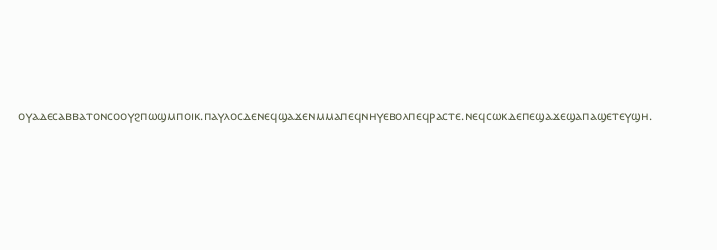ⲟⲩⲁⲇⲉⲥⲁⲃⲃⲁⲧⲟⲛⲥⲟⲟⲩϩⲡⲱϣⲙⲡⲟⲓⲕ.ⲡⲁⲩⲗⲟⲥⲇⲉⲛⲉϥϣⲁϫⲉⲛⲙⲙⲁⲡⲉϥⲛⲏⲩⲉⲃⲟⲗⲡⲉϥⲣⲁⲥⲧⲉ.ⲛⲉϥⲥⲱⲕⲇⲉⲡⲉϣⲁϫⲉϣⲁⲡⲁϣⲉⲧⲉⲩϣⲏ.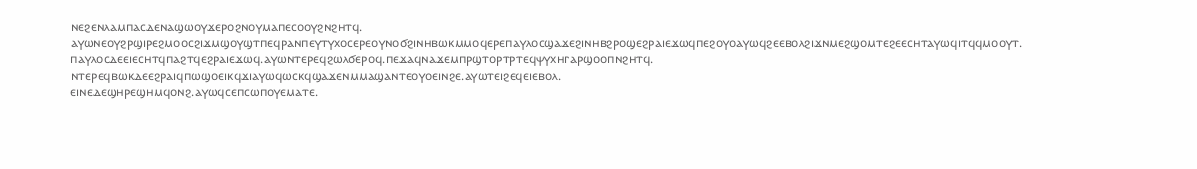ⲛⲉϩⲉⲛⲗⲁⲙⲡⲁⲥⲇⲉⲛⲁϣⲱⲟⲩϫⲉⲣⲟϩⲛⲟⲩⲙⲁⲡⲉⲥⲟⲟⲩϩⲛϩⲏⲧϥ.
ⲁⲩⲱⲛⲉⲟⲩϩⲣϣⲓⲣⲉϩⲙⲟⲟⲥϩⲓϫⲙϣⲟⲩϣⲧⲡⲉϥⲣⲁⲛⲡⲉⲩⲧⲩⲭⲟⲥⲉⲣⲉⲟⲩⲛⲟϭϩⲓⲛⲏⲃⲱⲕⲙⲙⲟϥⲉⲣⲉⲡⲁⲩⲗⲟⲥϣⲁϫⲉϩⲓⲛⲏⲃϩⲣⲟϣⲉϩⲣⲁⲓⲉϫⲱϥⲡⲉϩⲟⲩⲟⲁⲩⲱϥϩⲉⲉⲃⲟⲗϩⲓϫⲛⲙⲉϩϣⲟⲙⲧⲉϩⲉⲉⲥⲏⲧⲁⲩⲱϥⲓⲧϥϥⲙⲟⲟⲩⲧ.
ⲡⲁⲩⲗⲟⲥⲇⲉⲉⲓⲉⲥⲏⲧϥⲡⲁϩⲧϥⲉϩⲣⲁⲓⲉϫⲱϥ.ⲁⲩⲱⲛⲧⲉⲣⲉϥϩⲱⲗϭⲉⲣⲟϥ.ⲡⲉϫⲁϥⲛⲁϫⲉⲙⲡⲣϣⲧⲟⲣⲧⲣⲧⲉϥⲯⲩⲭⲏⲅⲁⲣϣⲟⲟⲡⲛϩⲏⲧϥ.
ⲛⲧⲉⲣⲉϥⲃⲱⲕⲇⲉⲉϩⲣⲁⲓϥⲡⲱϣⲟⲉⲓⲕϥϫⲓⲁⲩⲱϥⲱⲥⲕϥϣⲁϫⲉⲛⲙⲙⲁϣⲁⲛⲧⲉⲟⲩⲟⲉⲓⲛϩⲉ.ⲁⲩⲱⲧⲉⲓϩⲉϥⲉⲓⲉⲃⲟⲗ.
ⲉⲓⲛⲉⲇⲉϣⲏⲣⲉϣⲏⲙϥⲟⲛϩ.ⲁⲩⲱϥⲥⲉⲡⲥⲱⲡⲟⲩⲉⲙⲁⲧⲉ.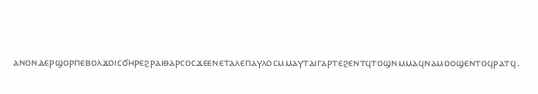ⲁⲛⲟⲛⲇⲉⲣϣⲟⲣⲡⲉⲃⲟⲗϫⲟⲓⲥϭⲏⲣⲉϩⲣⲁⲓⲑⲁⲣⲥⲟⲥϫⲉⲉⲛⲉⲧⲁⲗⲉⲡⲁⲩⲗⲟⲥⲙⲙⲁⲩⲧⲁⲓⲅⲁⲣⲧⲉϩⲉⲛⲧϥⲧⲟϣⲛⲙⲙⲁϥⲛⲁⲙⲟⲟϣⲉⲛⲧⲟϥⲣⲁⲧϥ.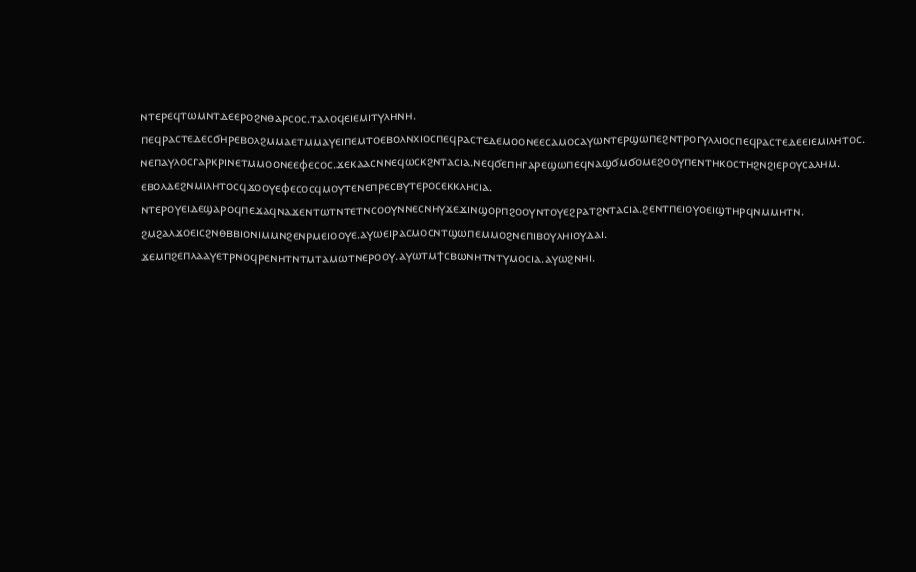ⲛⲧⲉⲣⲉϥⲧⲱⲙⲛⲧⲇⲉⲉⲣⲟϩⲛⲑⲁⲣⲥⲟⲥ.ⲧⲁⲗⲟϥⲉⲓⲉⲙⲓⲧⲩⲗⲏⲛⲏ.
ⲡⲉϥⲣⲁⲥⲧⲉⲇⲉⲥϭⲏⲣⲉⲃⲟⲗϩⲙⲙⲁⲉⲧⲙⲙⲁⲩⲉⲓⲡⲉⲙⲧⲟⲉⲃⲟⲗⲛⲭⲓⲟⲥⲡⲉϥⲣⲁⲥⲧⲉⲇⲉⲙⲟⲟⲛⲉⲉⲥⲁⲙⲟⲥⲁⲩⲱⲛⲧⲉⲣϣⲱⲡⲉϩⲛⲧⲣⲟⲅⲩⲗⲗⲓⲟⲥⲡⲉϥⲣⲁⲥⲧⲉⲇⲉⲉⲓⲉⲙⲓⲗⲏⲧⲟⲥ.
ⲛⲉⲡⲁⲩⲗⲟⲥⲅⲁⲣⲕⲣⲓⲛⲉⲧⲙⲙⲟⲟⲛⲉⲉⲫⲉⲥⲟⲥ.ϫⲉⲕⲁⲁⲥⲛⲛⲉϥⲱⲥⲕϩⲛⲧⲁⲥⲓⲁ.ⲛⲉϥϭⲉⲡⲏⲅⲁⲣⲉϣⲱⲡⲉϥⲛⲁϣϭⲙϭⲟⲙⲉϩⲟⲟⲩⲡⲉⲛⲧⲏⲕⲟⲥⲧⲏϩⲛϩⲓⲉⲣⲟⲩⲥⲁⲗⲏⲙ.
ⲉⲃⲟⲗⲇⲉϩⲛⲙⲓⲗⲏⲧⲟⲥϥϫⲟⲟⲩⲉⲫⲉⲥⲟⲥϥⲙⲟⲩⲧⲉⲛⲉⲡⲣⲉⲥⲃⲩⲧⲉⲣⲟⲥⲉⲕⲕⲗⲏⲥⲓⲁ.
ⲛⲧⲉⲣⲟⲩⲉⲓⲇⲉϣⲁⲣⲟϥⲡⲉϫⲁϥⲛⲁϫⲉⲛⲧⲱⲧⲛⲧⲉⲧⲛⲥⲟⲟⲩⲛⲛⲉⲥⲛⲏⲩϫⲉϫⲓⲛϣⲟⲣⲡϩⲟⲟⲩⲛⲧⲟⲩⲉϩⲣⲁⲧϩⲛⲧⲁⲥⲓⲁ.ϩⲉⲛⲧⲡⲉⲓⲟⲩⲟⲉⲓϣⲧⲏⲣϥⲛⲙⲙⲏⲧⲛ.
ϩⲙϩⲁⲗϫⲟⲉⲓⲥϩⲛⲑⲃⲃⲓⲟⲛⲓⲙⲙⲛϩⲉⲛⲣⲙⲉⲓⲟⲟⲩⲉ.ⲁⲩⲱⲉⲓⲣⲁⲥⲙⲟⲥⲛⲧϣⲱⲡⲉⲙⲙⲟϩⲛⲉⲡⲓⲃⲟⲩⲗⲏⲓⲟⲩⲇⲁⲓ.
ϫⲉⲙⲡϩⲉⲡⲗⲁⲁⲩⲉⲧⲣⲛⲟϥⲣⲉⲛⲏⲧⲛⲧⲙⲧⲁⲙⲱⲧⲛⲉⲣⲟⲟⲩ.ⲁⲩⲱⲧⲙϯⲥⲃⲱⲛⲏⲧⲛⲧⲩⲙⲟⲥⲓⲁ.ⲁⲩⲱϩⲛⲏⲓ.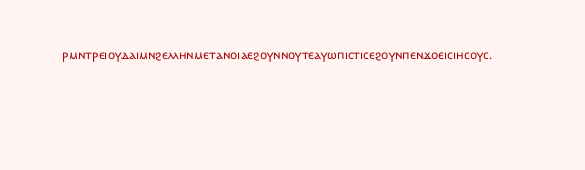ⲣⲙⲛⲧⲣⲉⲓⲟⲩⲇⲁⲓⲙⲛϩⲉⲗⲗⲏⲛⲙⲉⲧⲁⲛⲟⲓⲁⲉϩⲟⲩⲛⲛⲟⲩⲧⲉⲁⲩⲱⲡⲓⲥⲧⲓⲥⲉϩⲟⲩⲛⲡⲉⲛϫⲟⲉⲓⲥⲓⲏⲥⲟⲩⲥ.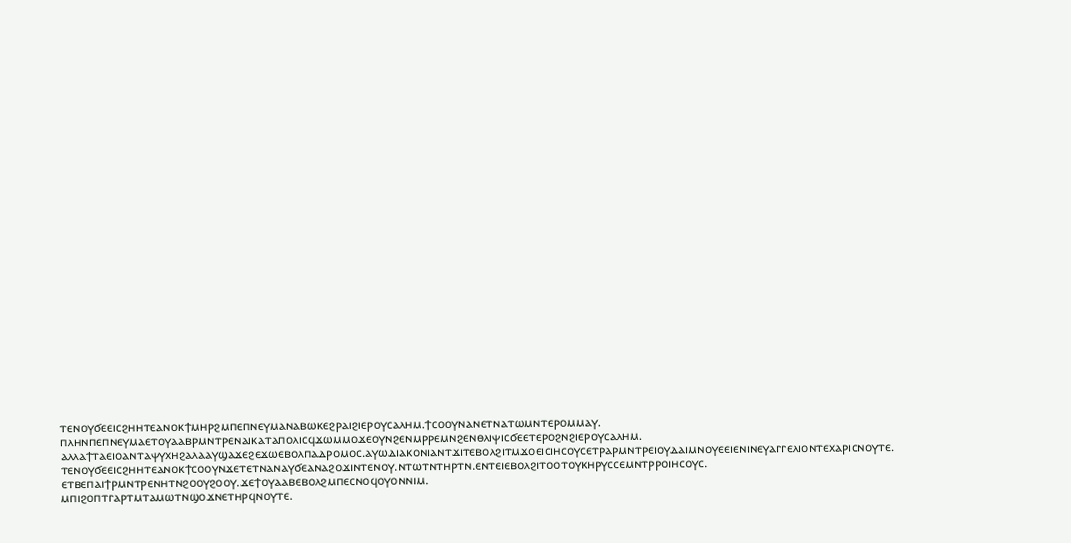ⲧⲉⲛⲟⲩϭⲉⲉⲓⲥϩⲏⲏⲧⲉⲁⲛⲟⲕϯⲙⲏⲣϩⲙⲡⲉⲡⲛⲉⲩⲙⲁⲛⲁⲃⲱⲕⲉϩⲣⲁⲓϩⲓⲉⲣⲟⲩⲥⲁⲗⲏⲙ.ϯⲥⲟⲟⲩⲛⲁⲛⲉⲧⲛⲁⲧⲱⲙⲛⲧⲉⲣⲟⲙⲙⲁⲩ.
ⲡⲗⲏⲛⲡⲉⲡⲛⲉⲩⲙⲁⲉⲧⲟⲩⲁⲁⲃⲣⲙⲛⲧⲣⲉⲛⲁⲓⲕⲁⲧⲁⲡⲟⲗⲓⲥϥϫⲱⲙⲙⲟϫⲉⲟⲩⲛϩⲉⲛⲙⲣⲣⲉⲙⲛϩⲉⲛⲑⲗⲓⲯⲓⲥϭⲉⲉⲧⲉⲣⲟϩⲛϩⲓⲉⲣⲟⲩⲥⲁⲗⲏⲙ.
ⲁⲗⲗⲁϯⲧⲁⲉⲓⲟⲁⲛⲧⲁⲯⲩⲭⲏϩⲁⲗⲁⲁⲩϣⲁϫⲉϩⲉϫⲱⲉⲃⲟⲗⲡⲁⲇⲣⲟⲙⲟⲥ.ⲁⲩⲱⲇⲓⲁⲕⲟⲛⲓⲁⲛⲧϫⲓⲧⲉⲃⲟⲗϩⲓⲧⲙϫⲟⲉⲓⲥⲓⲏⲥⲟⲩⲥⲉⲧⲣⲁⲣⲙⲛⲧⲣⲉⲓⲟⲩⲇⲁⲓⲙⲛⲟⲩⲉⲉⲓⲉⲛⲓⲛⲉⲩⲁⲅⲅⲉⲗⲓⲟⲛⲧⲉⲭⲁⲣⲓⲥⲛⲟⲩⲧⲉ.
ⲧⲉⲛⲟⲩϭⲉⲉⲓⲥϩⲏⲏⲧⲉⲁⲛⲟⲕϯⲥⲟⲟⲩⲛϫⲉⲧⲉⲧⲛⲁⲛⲁⲩϭⲉⲁⲛⲁϩⲟϫⲓⲛⲧⲉⲛⲟⲩ.ⲛⲧⲱⲧⲛⲧⲏⲣⲧⲛ.ⲉⲛⲧⲉⲓⲉⲃⲟⲗϩⲓⲧⲟⲟⲧⲟⲩⲕⲏⲣⲩⲥⲥⲉⲙⲛⲧⲣⲣⲟⲓⲏⲥⲟⲩⲥ.
ⲉⲧⲃⲉⲡⲁⲓϯⲣⲙⲛⲧⲣⲉⲛⲏⲧⲛϩⲟⲟⲩϩⲟⲟⲩ.ϫⲉϯⲟⲩⲁⲁⲃⲉⲃⲟⲗϩⲙⲡⲉⲥⲛⲟϥⲟⲩⲟⲛⲛⲓⲙ.
ⲙⲡⲓϩⲟⲡⲧⲅⲁⲣⲧⲙⲧⲁⲙⲱⲧⲛϣⲟϫⲛⲉⲧⲏⲣϥⲛⲟⲩⲧⲉ.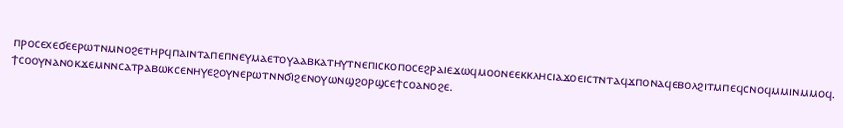ⲡⲣⲟⲥⲉⲭⲉϭⲉⲉⲣⲱⲧⲛⲙⲛⲟϩⲉⲧⲏⲣϥⲡⲁⲓⲛⲧⲁⲡⲉⲡⲛⲉⲩⲙⲁⲉⲧⲟⲩⲁⲁⲃⲕⲁⲧⲏⲩⲧⲛⲉⲡⲓⲥⲕⲟⲡⲟⲥⲉϩⲣⲁⲓⲉϫⲱϥⲙⲟⲟⲛⲉⲉⲕⲕⲗⲏⲥⲓⲁϫⲟⲉⲓⲥⲧⲛⲧⲁϥϫⲡⲟⲛⲁϥⲉⲃⲟⲗϩⲓⲧⲙⲡⲉϥⲥⲛⲟϥⲙⲙⲓⲛⲙⲙⲟϥ.
ϯⲥⲟⲟⲩⲛⲁⲛⲟⲕϫⲉⲙⲛⲛⲥⲁⲧⲣⲁⲃⲱⲕⲥⲉⲛⲏⲩⲉϩⲟⲩⲛⲉⲣⲱⲧⲛⲛϭⲓϩⲉⲛⲟⲩⲱⲛϣϩⲟⲣϣⲥⲉϯⲥⲟⲁⲛⲟϩⲉ.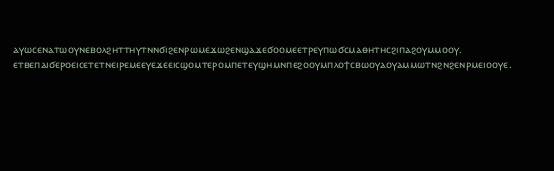ⲁⲩⲱⲥⲉⲛⲁⲧⲱⲟⲩⲛⲉⲃⲟⲗϩⲏⲧⲧⲏⲩⲧⲛⲛϭⲓϩⲉⲛⲣⲱⲙⲉϫⲱϩⲉⲛϣⲁϫⲉϭⲟⲟⲙⲉⲉⲧⲣⲉⲩⲡⲱϭⲥⲙⲁⲑⲏⲧⲏⲥϩⲓⲡⲁϩⲟⲩⲙⲙⲟⲟⲩ.
ⲉⲧⲃⲉⲡⲁⲓϭⲉⲣⲟⲉⲓⲥⲉⲧⲉⲧⲛⲉⲓⲣⲉⲙⲉⲉⲩⲉϫⲉⲉⲓⲥϣⲟⲙⲧⲉⲣⲟⲙⲡⲉⲧⲉⲩϣⲏⲙⲛⲡⲉϩⲟⲟⲩⲙⲡⲗⲟϯⲥⲃⲱⲟⲩⲁⲟⲩⲁⲙⲙⲱⲧⲛϩⲛϩⲉⲛⲣⲙⲉⲓⲟⲟⲩⲉ.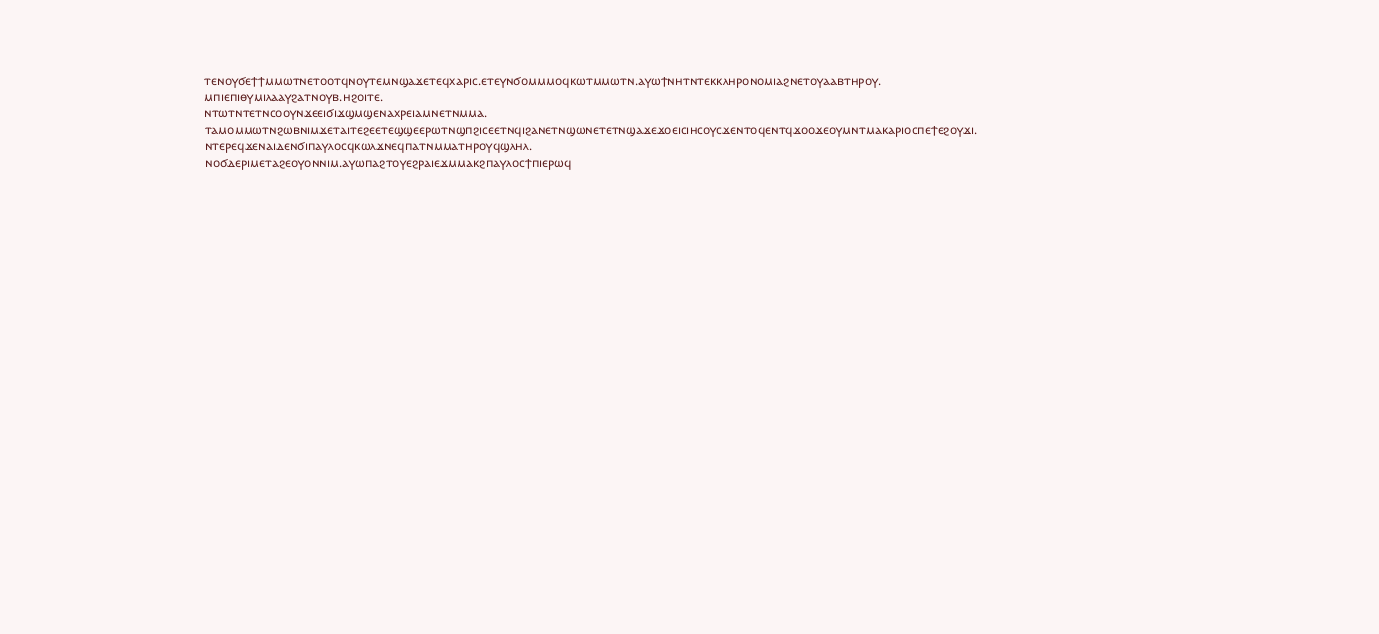ⲧⲉⲛⲟⲩϭⲉϯϯⲙⲙⲱⲧⲛⲉⲧⲟⲟⲧϥⲛⲟⲩⲧⲉⲙⲛϣⲁϫⲉⲧⲉϥⲭⲁⲣⲓⲥ.ⲉⲧⲉⲩⲛϭⲟⲙⲙⲙⲟϥⲕⲱⲧⲙⲙⲱⲧⲛ.ⲁⲩⲱϯⲛⲏⲧⲛⲧⲉⲕⲕⲗⲏⲣⲟⲛⲟⲙⲓⲁϩⲛⲉⲧⲟⲩⲁⲁⲃⲧⲏⲣⲟⲩ.
ⲙⲡⲓⲉⲡⲓⲑⲩⲙⲓⲗⲁⲁⲩϩⲁⲧⲛⲟⲩⲃ.ⲏϩⲟⲓⲧⲉ.
ⲛⲧⲱⲧⲛⲧⲉⲧⲛⲥⲟⲟⲩⲛϫⲉⲉⲓϭⲓϫϣⲙϣⲉⲛⲁⲭⲣⲉⲓⲁⲙⲛⲉⲧⲛⲙⲙⲁ.
ⲧⲁⲙⲟⲙⲙⲱⲧⲛϩⲱⲃⲛⲓⲙϫⲉⲧⲁⲓⲧⲉϩⲉⲉⲧⲉϣϣⲉⲉⲣⲱⲧⲛϣⲡϩⲓⲥⲉⲉⲧⲛϥⲓϩⲁⲛⲉⲧⲛϣⲱⲛⲉⲧⲉⲧⲛϣⲁϫⲉϫⲟⲉⲓⲥⲓⲏⲥⲟⲩⲥϫⲉⲛⲧⲟϥⲉⲛⲧϥϫⲟⲟϫⲉⲟⲩⲙⲛⲧⲙⲁⲕⲁⲣⲓⲟⲥⲡⲉϯⲉϩⲟⲩϫⲓ.
ⲛⲧⲉⲣⲉϥϫⲉⲛⲁⲓⲇⲉⲛϭⲓⲡⲁⲩⲗⲟⲥϥⲕⲱⲗϫⲛⲉϥⲡⲁⲧⲛⲙⲙⲁⲧⲏⲣⲟⲩϥϣⲗⲏⲗ.
ⲛⲟϭⲇⲉⲣⲓⲙⲉⲧⲁϩⲉⲟⲩⲟⲛⲛⲓⲙ.ⲁⲩⲱⲡⲁϩⲧⲟⲩⲉϩⲣⲁⲓⲉϫⲙⲙⲁⲕϩⲡⲁⲩⲗⲟⲥϯⲡⲓⲉⲣⲱϥ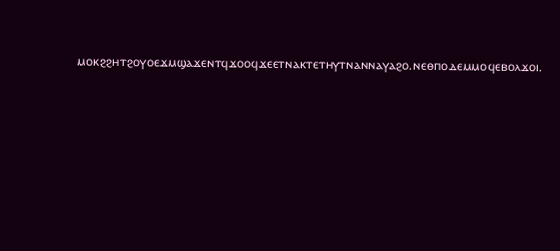ⲙⲟⲕϩϩⲏⲧϩⲟⲩⲟⲉϫⲙϣⲁϫⲉⲛⲧϥϫⲟⲟϥϫⲉⲉⲧⲛⲁⲕⲧⲉⲧⲏⲩⲧⲛⲁⲛⲛⲁⲩⲁϩⲟ.ⲛⲉⲑⲡⲟⲇⲉⲙⲙⲟϥⲉⲃⲟⲗϫⲟⲓ.